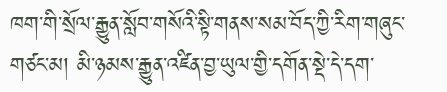ཁག་གི་སྲོལ་རྒྱུན་སློབ་གསོའི་སྟི་གནས་སམ་བོད་ཀྱི་རིག་གཞུང་གཙང་མ། མི་ཉམས་རྒྱུན་འཛིན་བྱ་ཡུལ་གྱི་དགོན་སྡེ་དེ་དག་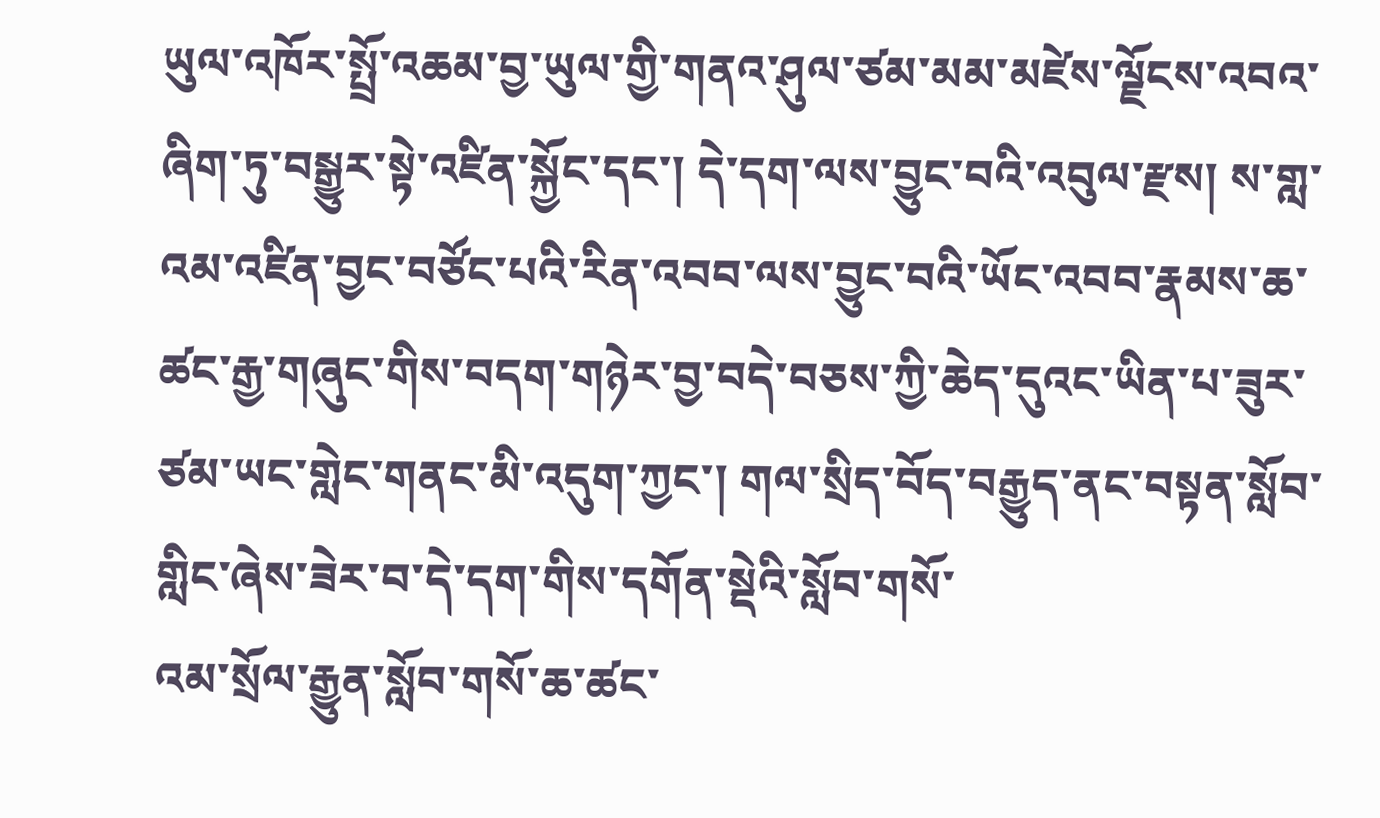ཡུལ་འཁོར་སྤྲོ་འཆམ་བྱ་ཡུལ་གྱི་གནའ་ཤུལ་ཙམ་མམ་མཛེས་ལྗོངས་འབའ་ཞིག་ཏུ་བསྒྱུར་སྟེ་འཛིན་སྐྱོང་དང་། དེ་དག་ལས་བྱུང་བའི་འབུལ་རྫས། ས་གླ་འམ་འཛིན་བྱང་བཙོང་པའི་རིན་འབབ་ལས་བྱུང་བའི་ཡོང་འབབ་རྣམས་ཆ་ཚང་རྒྱ་གཞུང་གིས་བདག་གཉེར་བྱ་བདེ་བཅས་ཀྱི་ཆེད་དུའང་ཡིན་པ་ཟུར་ཙམ་ཡང་གླེང་གནང་མི་འདུག་ཀྱང་། གལ་སྲིད་བོད་བརྒྱུད་ནང་བསྟན་སློབ་གླིང་ཞེས་ཟེར་བ་དེ་དག་གིས་དགོན་སྡེའི་སློབ་གསོ་
འམ་སྲོལ་རྒྱུན་སློབ་གསོ་ཆ་ཚང་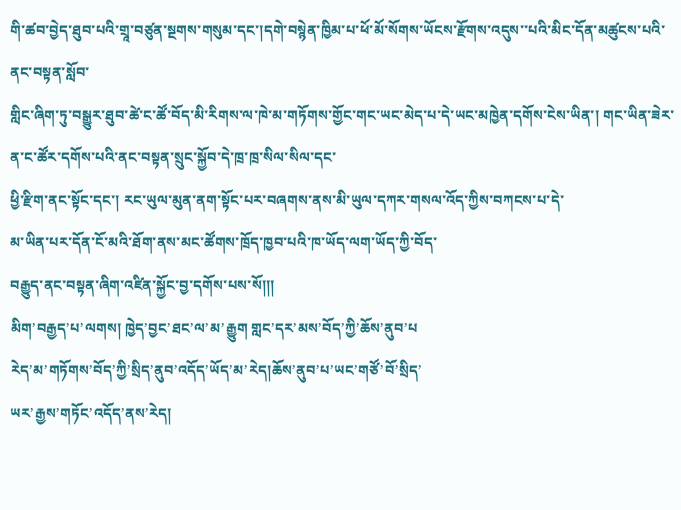གི་ཚབ་བྱེད་ཐུབ་པའི་གྲཱ་བཙུན་སྔགས་གསུམ་དང་།དགེ་བསྙེན་ཁྱིམ་པ་ཕོ་མོ་སོགས་ཡོངས་རྫོགས་འདུས་་པའི་མིང་དོན་མཚུངས་པའི་ནང་བསྟན་སློབ་
གླིང་ཞིག་ཏུ་བསྒྱུར་ཐུབ་ཚེ་ང་ཚོ་བོད་མི་རིགས་ལ་ཁེ་མ་གཏོགས་གྱོང་གང་ཡང་མེད་པ་དེ་ཡང་མཁྱེན་དགོས་ངེས་ཡིན་། གང་ཡིན་ཟེར་ན་ང་ཚོར་དགོས་པའི་ནང་བསྟན་སྲུང་སྐྱོབ་དེ་ཁྲ་ཁྲ་སིལ་སིལ་དང་
ཕྱི་རྫིག་ནང་སྟོང་དང་། རང་ཡུལ་མུན་ནག་སྟོང་པར་བཞགས་ནས་མི་ཡུལ་དཀར་གསལ་འོད་ཀྱིས་བཀངས་པ་དེ་
མ་ཡིན་པར་དོན་ངོ་མའི་ཐོག་ནས་མང་ཚོགས་ཁྲོད་ཁྱབ་པའི་ཁ་ཡོད་ལག་ཡོད་ཀྱི་བོད་
བརྒྱུད་ནང་བསྟན་ཞིག་འཛིན་སྐྱོང་བྱ་དགོས་པས་སོ།།།
མིག’བརྒྱད’པ’ལགས། ཁྱེད’བྱང’ཐང’ལ’མ’རྒྱུག གླང’དར’མས’བོད’ཀྱི’ཆོས’ནུབ’པ
རེད’མ’གཏོགས’བོད’ཀྱི’སྲིད’ནུབ’འདོད’ཡོད’མ’རེད།ཆོས’ནུབ’པ’ཡང’གཙོ’བོ’སྲིད’
ཡར’རྒྱས’གཏོང’འདོད’ནས’རེད།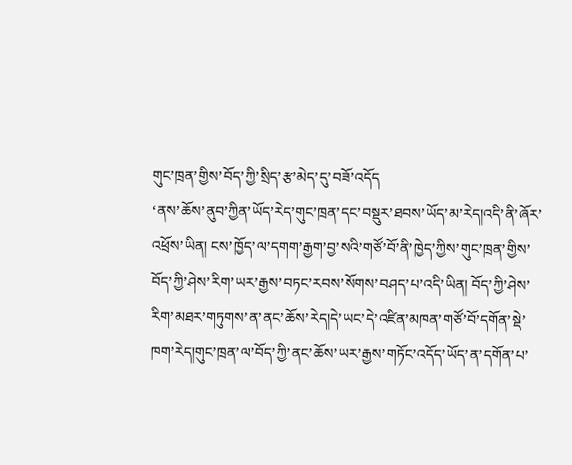གུང’ཁྲན’གྱིས’བོད’ཀྱི’སྲིད’རྩ’མེད’དུ’བཟོ’འདོད
‘ནས’ཆོས’ནུབ’ཀྱིན’ཡོད’རེད’གུང’ཁྲན’དང’བསྡུར’ཐབས’ཡོད’མ’རེད།འདི’ནི’ཞོར’
འཕྲོས’ཡིན། ངས’ཁྱོད’ལ’དགག’རྒྱག’བྱ’སའི’གཙོ’བོ’ནི’ཁྱེད’ཀྱིས’གུང’ཁྲན’གྱིས’
བོད’ཀྱི’ཤེས’རིག’ཡར’རྒྱས’བཏང’རབས’སོགས’བཤད’པ’འདི’ཡིན། བོད’ཀྱི’ཤེས’
རིག’མཐར’གཏུགས’ན’ནང’ཆོས’རེད།དེ’ཡང’དེ’འཛིན’མཁན’གཙོ’བོ’དགོན’སྡེ’
ཁག’རེད།གུང’ཁྲན’ལ’བོད’ཀྱི’ནང’ཆོས’ཡར’རྒྱས’གཏོང’འདོད’ཡོད’ན’དགོན’པ’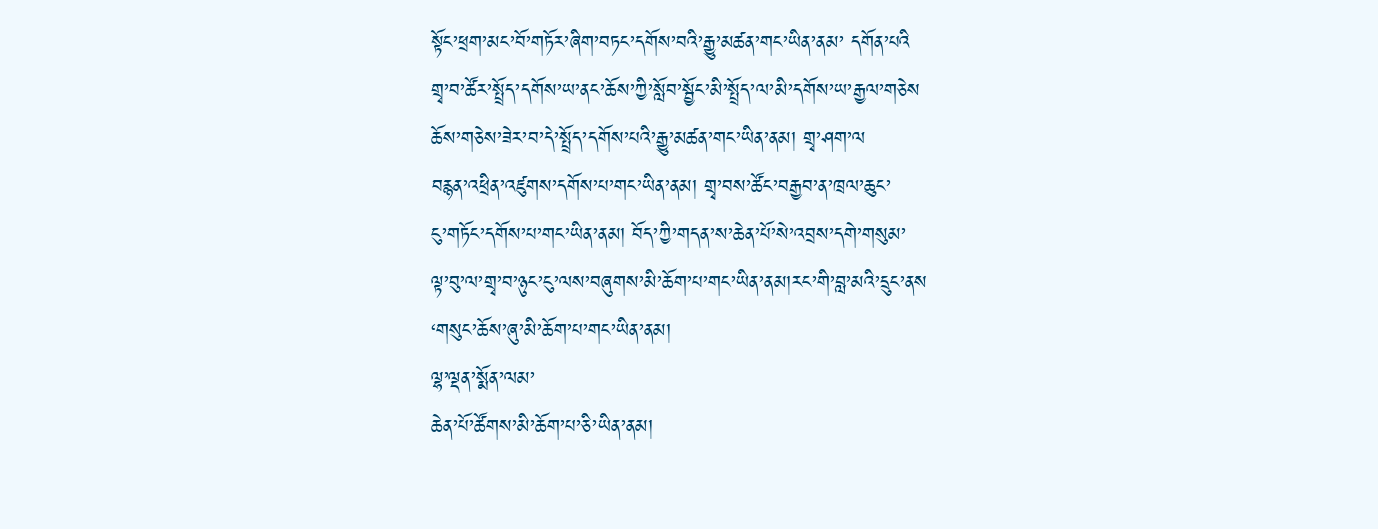སྟོང’ཕྲག’མང’བོ’གཏོར’ཞིག’བཏང’དགོས’བའི’རྒྱུ’མཚན’གང’ཡིན’ནམ’ དགོན’པའི
གྲྭ’བ’ཚོར’སྤྲོད’དགོས’ཡ’ནང’ཆོས’ཀྱི’སློབ’སྦྱོང’མི’སྤྲོད’ལ’མི’དགོས’ཡ’རྒྱལ’གཅེས
ཆོས’གཅེས’ཟེར’བ’དེ’སྤྲོད’དགོས’པའི’རྒྱུ’མཚན’གང’ཡིན’ནམ། གྲྭ’ཤག’ལ
བརྙན’འཕྲིན’འཛུགས’དགོས’པ’གང’ཡིན’ནམ། གྲྭ’བས’ཚོང’བརྒྱབ’ན’ཁྲལ’ཆུང’
ངུ’གཏོང’དགོས’པ’གང’ཡིན’ནམ། བོད’ཀྱི’གདན’ས’ཆེན’པོ’སེ’འབྲས’དགེ’གསུམ’
ལྟ’བུ’ལ’གྲྭ’བ’ཉུང’ངུ’ལས’བཞུགས’མི’ཆོག’པ’གང’ཡིན’ནམ།རང’གི’བླ’མའི’དྲུང’ནས
‘གསུང’ཆོས’ཞུ’མི’ཆོག’པ’གང’ཡིན’ནམ།
ལྷ’ལྡན’སྨོན’ལམ’
ཆེན’པོ’ཚོགས’མི’ཆོག’པ’ཅི’ཡིན’ནམ།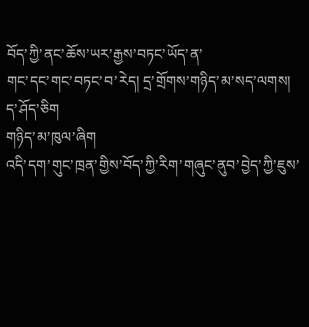བོད’ཀྱི’ནང’ཆོས’ཡར’རྒྱས’བཏང’ཡོད’ན’
གང’དང’གང’བཏང’བ’རེད། དྲ’གྲོགས’གཉིད’མ’སད’ལགས། ད’ཤོད’ཅིག
གཉིད’མ’ཁུལ’ཞིག འདི’དག’གུང’ཁྲན’གྱིས’བོད’ཀྱི’རིག’གཞུང’ནུབ’བྱེད’ཀྱི’ཇུས’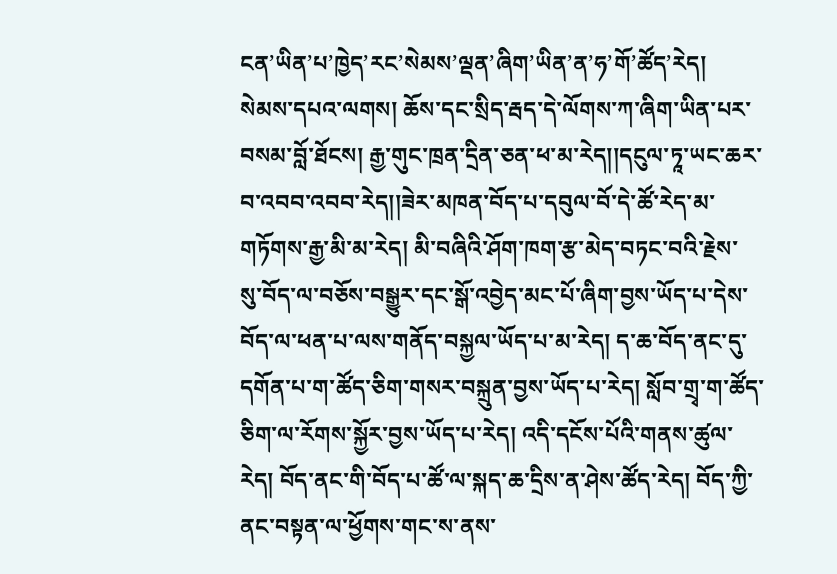ངན’ཡིན’པ’ཁྱེད’རང’སེམས’ལྡན’ཞིག’ཡིན’ན’ཧ’གོ’ཚོད’རེད།
སེམས་དཔའ་ལགས། ཆོས་དང་སྲིད་རྦད་དེ་ལོགས་ཀ་ཞིག་ཡིན་པར་བསམ་བློ་ཐོངས། རྒྱ་གུང་ཁྲན་དྲིན་ཅན་ཕ་མ་རེད།།དངུལ་ཏཱ་ཡང་ཆར་བ་འབབ་འབབ་རེད།།ཟེར་མཁན་བོད་པ་དབུལ་བོ་དེ་ཚོ་རེད་མ་གཏོགས་རྒྱ་མི་མ་རེད། མི་བཞིའི་ཤོག་ཁག་རྩ་མེད་བཏང་བའི་རྗེས་སུ་བོད་ལ་བཅོས་བསྒྱུར་དང་སྒོ་འབྱེད་མང་པོ་ཞིག་བྱས་ཡོད་པ་དེས་བོད་ལ་ཕན་པ་ལས་གནོད་བསྐྱལ་ཡོད་པ་མ་རེད། ད་ཆ་བོད་ནང་དུ་དགོན་པ་ག་ཚོད་ཅིག་གསར་བསྐྲུན་བྱས་ཡོད་པ་རེད། སློབ་གྲྭ་ག་ཚོད་ཅིག་ལ་རོགས་སྐྱོར་བྱས་ཡོད་པ་རེད། འདི་དངོས་པོའི་གནས་ཚུལ་རེད། བོད་ནང་གི་བོད་པ་ཚོ་ལ་སྐད་ཆ་དྲིས་ན་ཤེས་ཚོད་རེད། བོད་ཀྱི་ནང་བསྟན་ལ་ཕྱོགས་གང་ས་ནས་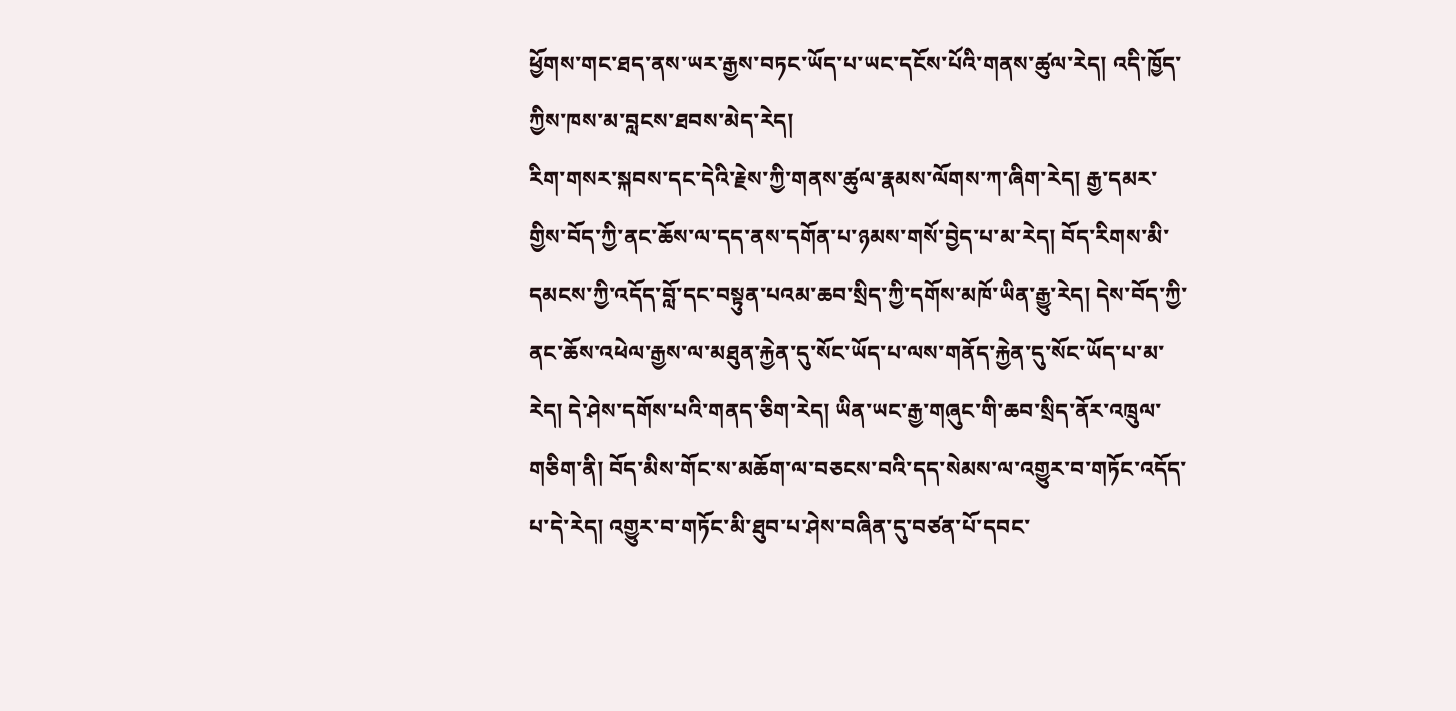ཕྱོགས་གང་ཐད་ནས་ཡར་རྒྱས་བཏང་ཡོད་པ་ཡང་དངོས་པོའི་གནས་ཚུལ་རེད། འདི་ཁྱོད་ཀྱིས་ཁས་མ་བླངས་ཐབས་མེད་རེད།
རིག་གསར་སྐབས་དང་དེའི་རྗེས་ཀྱི་གནས་ཚུལ་རྣམས་ལོགས་ཀ་ཞིག་རེད། རྒྱ་དམར་གྱིས་བོད་ཀྱི་ནང་ཆོས་ལ་དད་ནས་དགོན་པ་ཉམས་གསོ་བྱེད་པ་མ་རེད། བོད་རིགས་མི་དམངས་ཀྱི་འདོད་བློ་དང་བསྟུན་པའམ་ཆབ་སྲིད་ཀྱི་དགོས་མཁོ་ཡིན་རྒྱུ་རེད། དེས་བོད་ཀྱི་ནང་ཆོས་འཕེལ་རྒྱས་ལ་མཐུན་རྐྱེན་དུ་སོང་ཡོད་པ་ལས་གནོད་རྐྱེན་དུ་སོང་ཡོད་པ་མ་རེད། དེ་ཤེས་དགོས་པའི་གནད་ཅིག་རེད། ཡིན་ཡང་རྒྱ་གཞུང་གི་ཆབ་སྲིད་ནོར་འཁྲུལ་གཅིག་ནི། བོད་མིས་གོང་ས་མཆོག་ལ་བཅངས་བའི་དད་སེམས་ལ་འགྱུར་བ་གཏོང་འདོད་པ་དེ་རེད། འགྱུར་བ་གཏོང་མི་ཐུབ་པ་ཤེས་བཞིན་དུ་བཙན་པོ་དབང་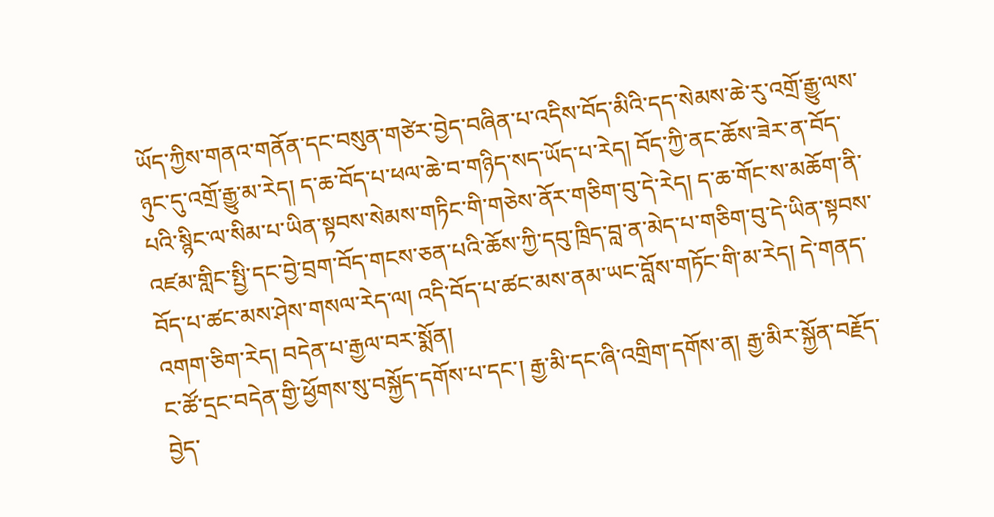ཡོད་ཀྱིས་གནའ་གནོན་དང་བསུན་གཙེར་བྱེད་བཞིན་པ་འདིས་བོད་མིའི་དད་སེམས་ཆེ་རུ་འགྲོ་རྒྱུ་ལས་ཉུང་དུ་འགྲོ་རྒྱུ་མ་རེད། ད་ཆ་བོད་པ་ཕལ་ཆེ་བ་གཉིད་སད་ཡོད་པ་རེད། བོད་ཀྱི་ནང་ཆོས་ཟེར་ན་བོད་པའི་སྙིང་ལ་སིམ་པ་ཡིན་སྟབས་སེམས་གཏིང་གི་གཅེས་ནོར་གཅིག་བུ་དེ་རེད། ད་ཆ་གོང་ས་མཆོག་ནི་འཛམ་གླིང་སྤྱི་དང་བྱེ་བྲག་བོད་གངས་ཅན་པའི་ཆོས་ཀྱི་དབུ་ཁྲིད་བླ་ན་མེད་པ་གཅིག་བུ་དེ་ཡིན་སྟབས་བོད་པ་ཚང་མས་ཤེས་གསལ་རེད་ལ། འདི་བོད་པ་ཚང་མས་ནམ་ཡང་བློས་གཏོང་གི་མ་རེད། དེ་གནད་འགག་ཅིག་རེད། བདེན་པ་རྒྱལ་བར་སྨོན།
ང་ཚོ་དྲང་བདེན་གྱི་ཕྱོགས་སུ་བསྐྱོད་དགོས་པ་དང་། རྒྱ་མི་དང་ཞི་འགྲིག་དགོས་ན། རྒྱ་མིར་སྐྱོན་བརྗོད་བྱེད་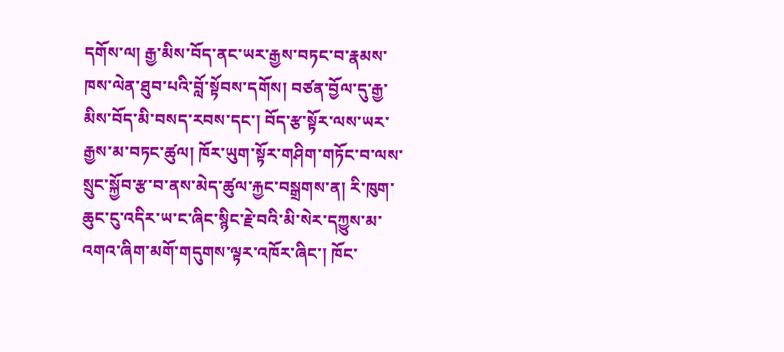དགོས་ལ། རྒྱ་མིས་བོད་ནང་ཡར་རྒྱས་བཏང་བ་རྣམས་ཁས་ལེན་ཐུབ་པའི་བློ་སྟོབས་དགོས། བཙན་བྱོལ་དུ་རྒྱ་མིས་བོད་མི་བསད་རབས་དང་། བོད་རྩ་སྟོར་ལས་ཡར་རྒྱས་མ་བཏང་ཚུལ། ཁོར་ཡུག་སྟོར་གཤིག་གཏོང་བ་ལས་སྲུང་སྐྱོབ་རྩ་བ་ནས་མེད་ཚུལ་རྐྱང་བསྒྲགས་ན། རི་ཁུག་ཆུང་ངུ་འདིར་ཡ་ང་ཞིང་སྙིང་རྗེ་བའི་མི་སེར་དཀྱུས་མ་འགའ་ཞིག་མགོ་གདུགས་ལྟར་འཁོར་ཞིང་། ཁོང་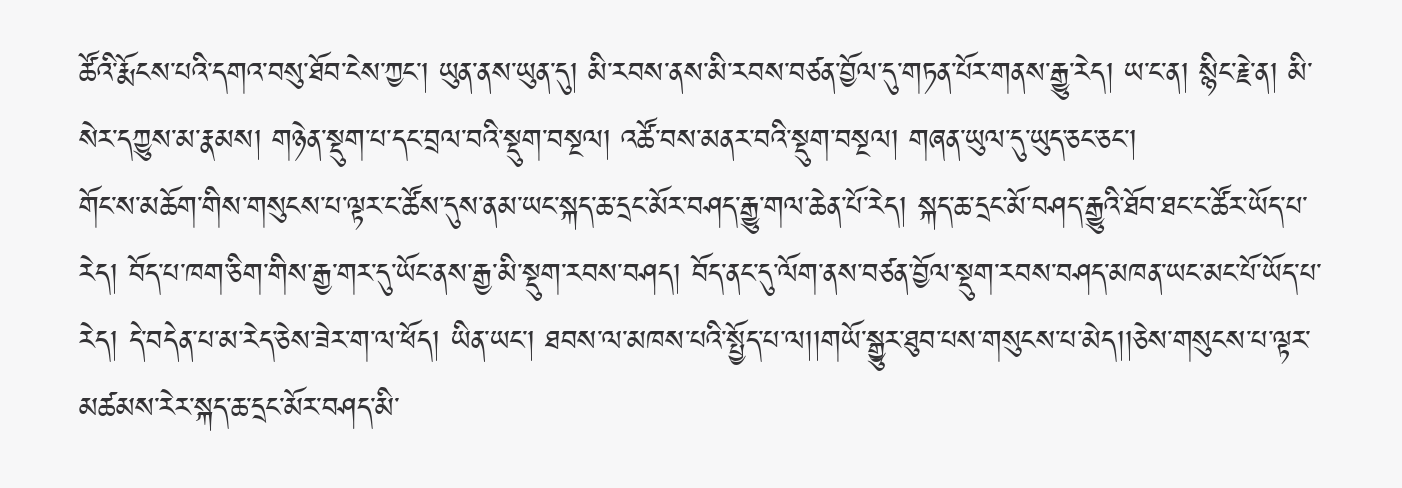ཚོའི་རྨོངས་པའི་དགའ་བསུ་ཐོབ་ངེས་ཀྱང་། ཡུན་ནས་ཡུན་དུ། མི་རབས་ནས་མི་རབས་བཙན་བྱོལ་དུ་གཏན་པོར་གནས་རྒྱུ་རེད། ཡ་ང་ན། སྙིང་རྗེ་ན། མི་སེར་དཀྱུས་མ་རྣམས། གཉེན་སྡུག་པ་དང་བྲལ་བའི་སྡུག་བསྔལ། འཚོ་བས་མནར་བའི་སྡུག་བསྔལ། གཞན་ཡུལ་དུ་ཡུད་ཅང་ཅང་།
གོང་ས་མཆོག་གིས་གསུངས་པ་ལྟར་ང་ཚོས་དུས་ནམ་ཡང་སྐད་ཆ་དྲང་མོར་བཤད་རྒྱུ་གལ་ཆེན་པོ་རེད། སྐད་ཆ་དྲང་མོ་བཤད་རྒྱུའི་ཐོབ་ཐང་ང་ཚོར་ཡོད་པ་རེད། བོད་པ་ཁག་ཅིག་གིས་རྒྱ་གར་དུ་ཡོང་ནས་རྒྱ་མི་སྡུག་རབས་བཤད། བོད་ནང་དུ་ལོག་ནས་བཙན་བྱོལ་སྡུག་རབས་བཤད་མཁན་ཡང་མང་པོ་ཡོད་པ་རེད། དེ་བདེན་པ་མ་རེད་ཅེས་ཟེར་ག་ལ་ཕོད། ཡིན་ཡང་། ཐབས་ལ་མཁས་པའི་སྤྱོད་པ་ལ།།གཡོ་སྒྱུར་ཐུབ་པས་གསུངས་པ་མེད།།ཅེས་གསུངས་པ་ལྟར་མཚམས་རེར་སྐད་ཆ་དྲང་མོར་བཤད་མི་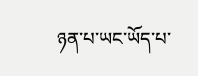ཉན་པ་ཡང་ཡོད་པ་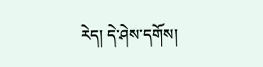རེད། དེ་ཤེས་དགོས།